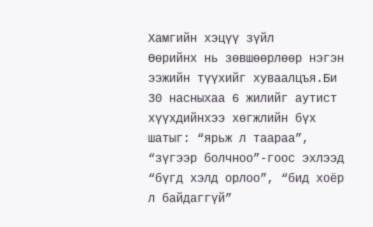Хамгийн хэцүү зүйл
Өөрийнх нь зөвшөөрлөөр нэгэн ээжийн түүхийг хуваалцъя.Би 30 насныхаа 6 жилийг аутист хүүхдийнхээ хөгжлийн бүх шатыг: “ярьж л таараа”, “зүгээр болчноо”-гоос эхлээд “бүгд хэлд орлоо”, “бид хоёр л байдаггүй”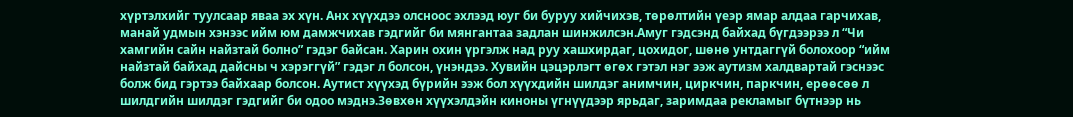хүртэлхийг туулсаар яваа эх хүн. Анх хүүхдээ олсноос эхлээд юуг би буруу хийчихэв, төрөлтийн үеэр ямар алдаа гарчихав, манай удмын хэнээс ийм юм дамжчихав гэдгийг би мянгантаа задлан шинжилсэн.Амуг гэдсэнд байхад бүгдээрээ л “Чи хамгийн сайн найзтай болно” гэдэг байсан. Харин охин үргэлж над руу хашхирдаг, цохидог, шөнө унтдаггүй болохоор “ийм найзтай байхад дайсны ч хэрэггүй” гэдэг л болсон, үнэндээ. Хувийн цэцэрлэгт өгөх гэтэл нэг ээж аутизм халдвартай гэснээс болж бид гэртээ байхаар болсон. Аутист хүүхэд бүрийн ээж бол хүүхдийн шилдэг анимчин, циркчин, паркчин, ерөөсөө л шилдгийн шилдэг гэдгийг би одоо мэднэ.Зөвхөн хүүхэлдэйн киноны үгнүүдээр ярьдаг, заримдаа рекламыг бүтнээр нь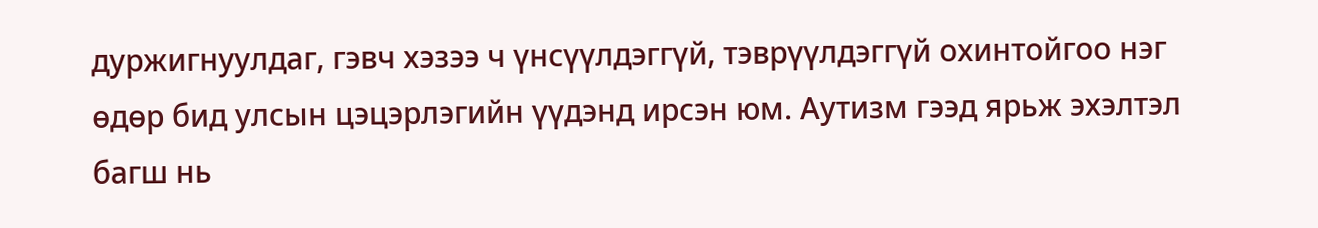дуржигнуулдаг, гэвч хэзээ ч үнсүүлдэггүй, тэврүүлдэггүй охинтойгоо нэг өдөр бид улсын цэцэрлэгийн үүдэнд ирсэн юм. Аутизм гээд ярьж эхэлтэл багш нь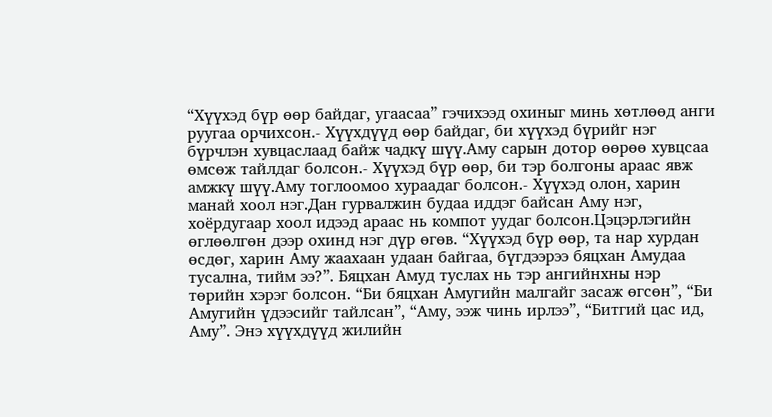“Хүүхэд бүр өөр байдаг, угаасаа” гэчихээд охиныг минь хөтлөөд анги руугаа орчихсон.- Хүүхдүүд өөр байдаг, би хүүхэд бүрийг нэг бүрчлэн хувцаслаад байж чадкү шүү.Аму сарын дотор өөрөө хувцсаа өмсөж тайлдаг болсон.- Хүүхэд бүр өөр, би тэр болгоны араас явж амжкү шүү.Аму тоглоомоо хураадаг болсон.- Хүүхэд олон, харин манай хоол нэг.Дан гурвалжин будаа иддэг байсан Аму нэг, хоёрдугаар хоол идээд араас нь компот уудаг болсон.Цэцэрлэгийн өглөөлгөн дээр охинд нэг дүр өгөв. “Хүүхэд бүр өөр, та нар хурдан өсдөг, харин Аму жаахаан удаан байгаа, бүгдээрээ бяцхан Амудаа тусална, тийм ээ?”. Бяцхан Амуд туслах нь тэр ангийнхны нэр төрийн хэрэг болсон. “Би бяцхан Амугийн малгайг засаж өгсөн”, “Би Амугийн үдээсийг тайлсан”, “Аму, ээж чинь ирлээ”, “Битгий цас ид, Аму”. Энэ хүүхдүүд жилийн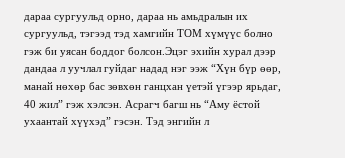дараа сургуульд орно, дараа нь амьдралын их сургуульд, тэгээд тэд хамгийн ТОМ хүмүүс болно гэж би уясан боддог болсон.Эцэг эхийн хурал дээр дандаа л уучлал гуйдаг надад нэг ээж “Хүн бүр өөр, манай нөхөр бас зөвхөн ганцхан үетэй үгээр ярьдаг, 40 жил” гэж хэлсэн. Асрагч багш нь “Аму ёстой ухаантай хүүхэд” гэсэн. Тэд энгийн л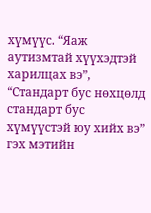хүмүүс. “Яаж аутизмтай хүүхэдтэй харилцах вэ”, “Стандарт бус нөхцөлд стандарт бус хүмүүстэй юу хийх вэ” гэх мэтийн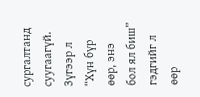сургалтанд суугаагүй. Зүгээр л “Хүн бүр өөр, энэ бол ял биш” гэдгийг л өөр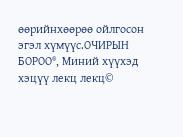өөрийнхөөрөө ойлгосон эгэл хүмүүс.ОЧИРЫН БОРОО®, Миний хүүхэд хэцүү лекц лекц©